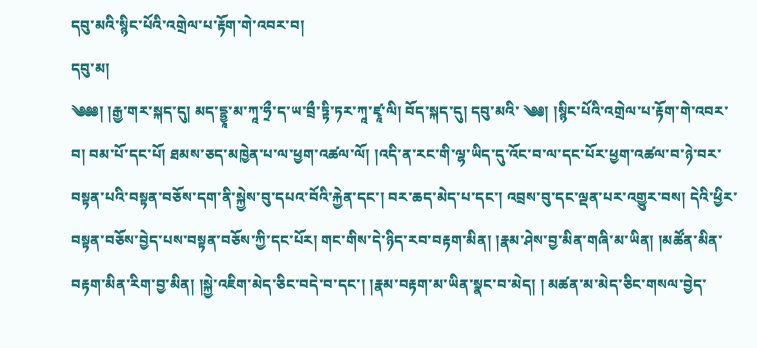དབུ་མའི་སྙིང་པོའི་འགྲེལ་པ་རྟོག་གེ་འབར་བ།
དབུ་མ།
༄༅༅། །རྒྱ་གར་སྐད་དུ། མད་དྷྱཱ་མ་ཀཱ་ཧྲྀ་ད་ཡ་བྲྀ་ཏྟི་ཏར་ཀཱ་ཛྭཱ་ལི། བོད་སྐད་དུ། དབུ་མའི་ ༄༅། །སྙིང་པོའི་འགྲེལ་པ་རྟོག་གེ་འབར་བ། བམ་པོ་དང་པོ། ཐམས་ཅད་མཁྱེན་པ་ལ་ཕྱག་འཚལ་ལོ། །འདི་ན་རང་གི་ལྷ་ཡིད་དུ་འོང་བ་ལ་དང་པོར་ཕྱག་འཚལ་བ་ཉེ་བར་བསྟན་པའི་བསྟན་བཅོས་དག་ནི་སྐྱེས་བུ་དཔའ་བོའི་རྐྱེན་དང་། བར་ཆད་མེད་པ་དང་། འབྲས་བུ་དང་ལྡན་པར་འགྱུར་བས། དེའི་ཕྱིར་བསྟན་བཅོས་བྱེད་པས་བསྟན་བཅོས་ཀྱི་དང་པོར། གང་གིས་དེ་ཉིད་རབ་བརྟག་མིན། །རྣམ་ཤེས་བྱ་མིན་གཞི་མ་ཡིན། །མཚོན་མིན་བརྟག་མིན་རིག་བྱ་མིན། །སྐྱེ་འཇིག་མེད་ཅིང་བདེ་བ་དང་། །རྣམ་བརྟག་མ་ཡིན་སྣང་བ་མེད། ། མཚན་མ་མེད་ཅིང་གསལ་བྱེད་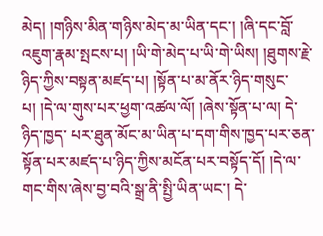མེད། །གཉིས་མིན་གཉིས་མེད་མ་ཡིན་དང་། །ཞི་དང་བློ་འཇུག་རྣམ་སྤངས་པ། །ཡི་གེ་མེད་པ་ཡི་གེ་ཡིས། །ཐུགས་རྗེ་ཉིད་ཀྱིས་བསྟན་མཛད་པ། །སྟོན་པ་མ་ནོར་ཉིད་གསུང་པ། །དེ་ལ་གུས་པར་ཕྱག་འཚལ་ལོ། །ཞེས་སྟོན་པ་ལ། དེ་ཉིད་ཁྱད་ པར་ཐུན་མོང་མ་ཡིན་པ་དག་གིས་ཁྱད་པར་ཅན་སྟོན་པར་མཛད་པ་ཉིད་ཀྱིས་མངོན་པར་བསྟོད་དོ། །དེ་ལ་གང་གིས་ཞེས་བྱ་བའི་སྒྲ་ནི་སྤྱི་ཡིན་ཡང་། དེ་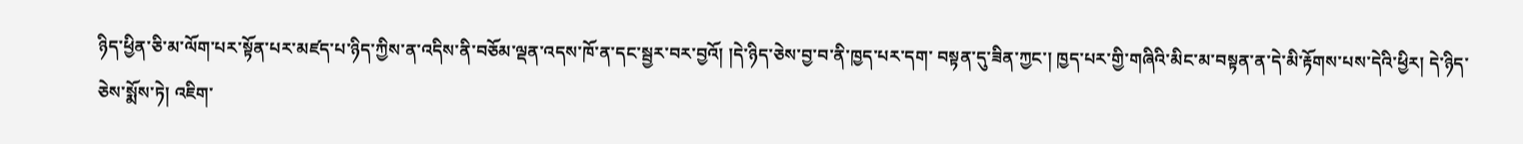ཉིད་ཕྱིན་ཅི་མ་ལོག་པར་སྟོན་པར་མཛད་པ་ཉིད་ཀྱིས་ན་འདིས་ནི་བཅོམ་ལྡན་འདས་ཁོ་ན་དང་སྦྱར་བར་བྱའོ། །དེ་ཉིད་ཅེས་བྱ་བ་ནི་ཁྱད་པར་དག་ བསྟན་དུ་ཟིན་ཀྱང་། ཁྱད་པར་གྱི་གཞིའི་མིང་མ་བསྟན་ན་དེ་མི་རྟོགས་པས་དེའི་ཕྱིར། དེ་ཉིད་ཅེས་སྨོས་ཏེ། འཇིག་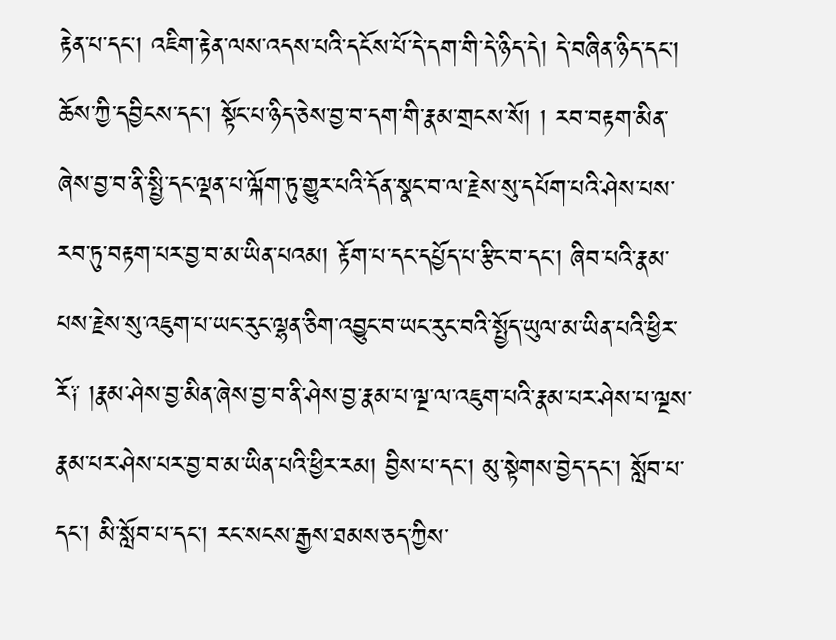རྟེན་པ་དང་། འཇིག་རྟེན་ལས་འདས་པའི་དངོས་པོ་དེ་དག་གི་དེ་ཉིད་དེ། དེ་བཞིན་ཉིད་དང་། ཆོས་ཀྱི་དབྱིངས་དང་། སྟོང་པ་ཉིད་ཅེས་བྱ་བ་དག་གི་རྣམ་གྲངས་སོ། ། རབ་བརྟག་མིན་ཞེས་བྱ་བ་ནི་སྤྱི་དང་ལྡན་པ་ལྐོག་ཏུ་གྱུར་པའི་དོན་སྣང་བ་ལ་རྗེས་སུ་དཔོག་པའི་ཤེས་པས་རབ་ཏུ་བརྟག་པར་བྱ་བ་མ་ཡིན་པའམ། རྟོག་པ་དང་དཔྱོད་པ་རྩིང་བ་དང་། ཞིབ་པའི་རྣམ་པས་རྗེས་སུ་འཇུག་པ་ཡང་རུང་ལྷན་ཅིག་འབྱུང་བ་ཡང་རུང་བའི་སྤྱོད་ཡུལ་མ་ཡིན་པའི་ཕྱིར་ རོ༑ །རྣམ་ཤེས་བྱ་མིན་ཞེས་བྱ་བ་ནི་ཤེས་བྱ་རྣམ་པ་ལྔ་ལ་འཇུག་པའི་རྣམ་པར་ཤེས་པ་ལྔས་རྣམ་པར་ཤེས་པར་བྱ་བ་མ་ཡིན་པའི་ཕྱིར་རམ། བྱིས་པ་དང་། མུ་སྟེགས་བྱེད་དང་། སློབ་པ་དང་། མི་སློབ་པ་དང་། རང་སངས་རྒྱས་ཐམས་ཅད་ཀྱིས་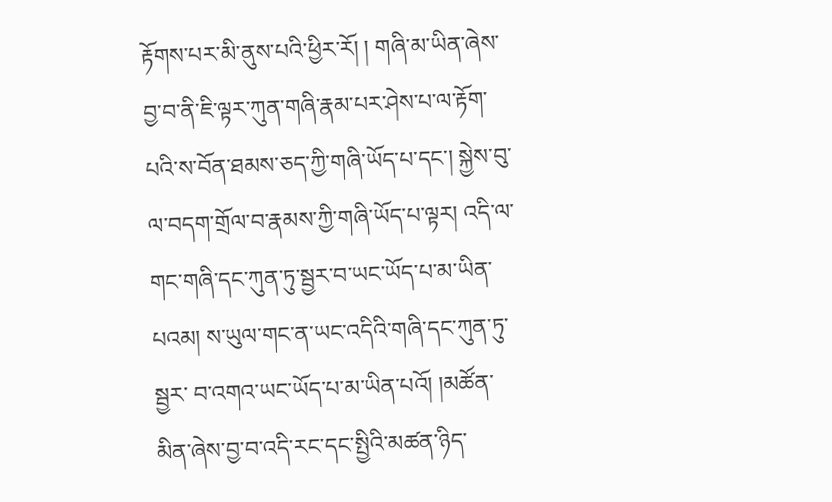རྟོགས་པར་མི་ནུས་པའི་ཕྱིར་རོ། ། གཞི་མ་ཡིན་ཞེས་བྱ་བ་ནི་ཇི་ལྟར་ཀུན་གཞི་རྣམ་པར་ཤེས་པ་ལ་རྟོག་པའི་ས་བོན་ཐམས་ཅད་ཀྱི་གཞི་ཡོད་པ་དང་། སྐྱེས་བུ་ལ་བདག་གྲོལ་བ་རྣམས་ཀྱི་གཞི་ཡོད་པ་ལྟར། འདི་ལ་གང་གཞི་དང་ཀུན་ཏུ་སྦྱར་བ་ཡང་ཡོད་པ་མ་ཡིན་པའམ། ས་ཡུལ་གང་ན་ཡང་འདིའི་གཞི་དང་ཀུན་ཏུ་སྦྱར་ བ་འགའ་ཡང་ཡོད་པ་མ་ཡིན་པའོ། །མཚོན་མིན་ཞེས་བྱ་བ་འདི་རང་དང་སྤྱིའི་མཚན་ཉིད་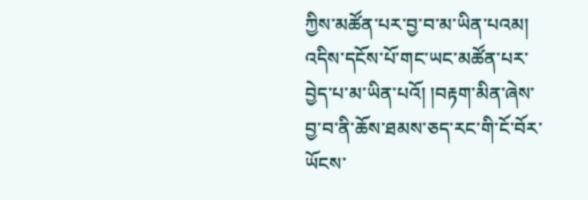ཀྱིས་མཚོན་པར་བྱ་བ་མ་ཡིན་པའམ། འདིས་དངོས་པོ་གང་ཡང་མཚོན་པར་བྱེད་པ་མ་ཡིན་པའོ། །བརྟག་མིན་ཞེས་བྱ་བ་ནི་ཆོས་ཐམས་ཅད་རང་གི་ངོ་བོར་ཡོངས་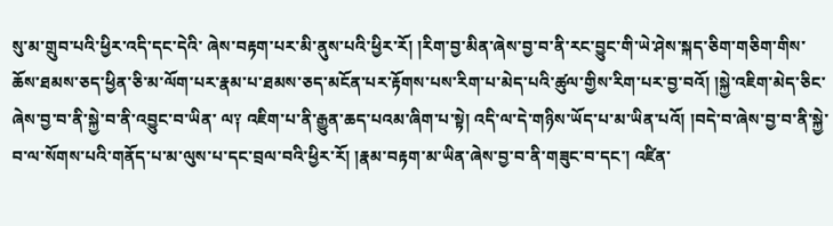སུ་མ་གྲུབ་པའི་ཕྱིར་འདི་དང་དེའི་ ཞེས་བརྟག་པར་མི་ནུས་པའི་ཕྱིར་རོ། །རིག་བྱ་མིན་ཞེས་བྱ་བ་ནི་རང་བྱུང་གི་ཡེ་ཤེས་སྐད་ཅིག་གཅིག་གིས་ཆོས་ཐམས་ཅད་ཕྱིན་ཅི་མ་ལོག་པར་རྣམ་པ་ཐམས་ཅད་མངོན་པར་རྟོགས་པས་རིག་པ་མེད་པའི་ཚུལ་གྱིས་རིག་པར་བྱ་བའོ། །སྐྱེ་འཇིག་མེད་ཅིང་ཞེས་བྱ་བ་ནི་སྐྱེ་བ་ནི་འབྱུང་བ་ཡིན་ ལ༑ འཇིག་པ་ནི་རྒྱུན་ཆད་པའམ་ཞིག་པ་སྟེ། འདི་ལ་དེ་གཉིས་ཡོད་པ་མ་ཡིན་པའོ། །བདེ་བ་ཞེས་བྱ་བ་ནི་སྐྱེ་བ་ལ་སོགས་པའི་གནོད་པ་མ་ལུས་པ་དང་བྲལ་བའི་ཕྱིར་རོ། །རྣམ་བརྟག་མ་ཡིན་ཞེས་བྱ་བ་ནི་གཟུང་བ་དང་། འཛིན་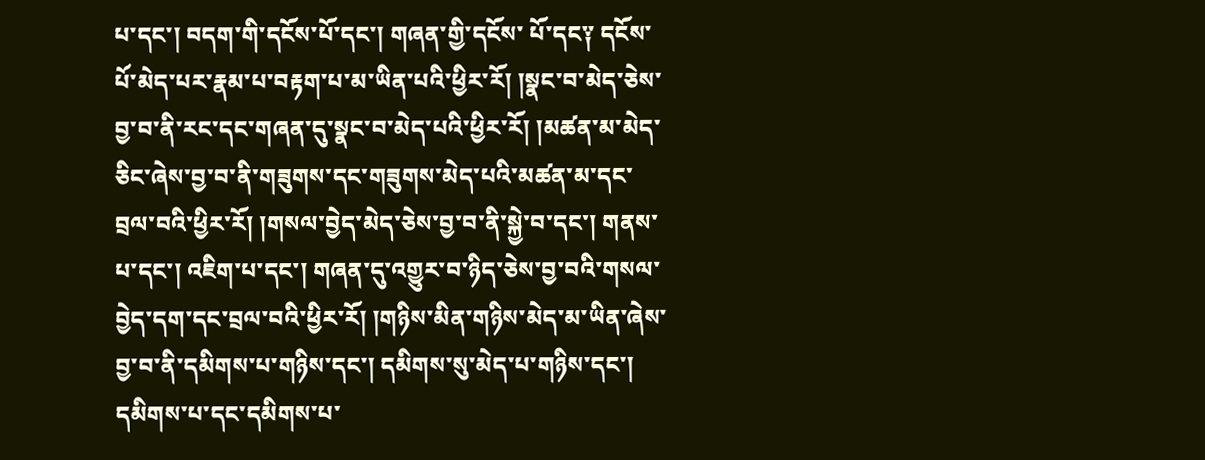པ་དང་། བདག་གི་དངོས་པོ་དང་། གཞན་གྱི་དངོས་ པོ་དང༑ དངོས་པོ་མེད་པར་རྣམ་པ་བརྟག་པ་མ་ཡིན་པའི་ཕྱིར་རོ། །སྣང་བ་མེད་ཅེས་བྱ་བ་ནི་རང་དང་གཞན་དུ་སྣང་བ་མེད་པའི་ཕྱིར་རོ། །མཚན་མ་མེད་ཅིང་ཞེས་བྱ་བ་ནི་གཟུགས་དང་གཟུགས་མེད་པའི་མཚན་མ་དང་བྲལ་བའི་ཕྱིར་རོ། །གསལ་བྱེད་མེད་ཅེས་བྱ་བ་ནི་སྐྱེ་བ་དང་། གནས་པ་དང་། འཇིག་པ་དང་། གཞན་དུ་འགྱུར་བ་ཉིད་ཅེས་བྱ་བའི་གསལ་བྱེད་དག་དང་བྲལ་བའི་ཕྱིར་རོ། །གཉིས་མིན་གཉིས་མེད་མ་ཡིན་ཞེས་བྱ་བ་ནི་དམིགས་པ་གཉིས་དང་། དམིགས་སུ་མེད་པ་གཉིས་དང་། དམིགས་པ་དང་དམིགས་པ་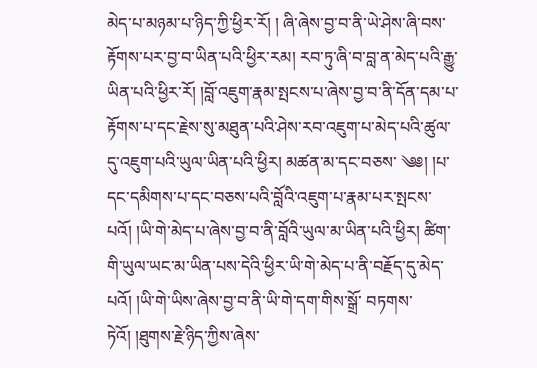མེད་པ་མཉམ་པ་ཉིད་ཀྱི་ཕྱིར་རོ། ། ཞི་ཞེས་བྱ་བ་ནི་ཡེ་ཤེས་ཞི་བས་རྟོགས་པར་བྱ་བ་ཡིན་པའི་ཕྱིར་རམ། རབ་ཏུ་ཞི་བ་བླ་ན་མེད་པའི་རྒྱུ་ཡིན་པའི་ཕྱིར་རོ། །བློ་འཇུག་རྣམ་སྤངས་པ་ཞེས་བྱ་བ་ནི་དོན་དམ་པ་རྟོགས་པ་དང་རྗེས་སུ་མཐུན་པའི་ཤེས་རབ་འཇུག་པ་མེད་པའི་ཚུལ་དུ་འཇུག་པའི་ཡུལ་ཡིན་པའི་ཕྱིར། མཚན་མ་དང་བཅས་ ༄༅། །པ་དང་དམིགས་པ་དང་བཅས་པའི་བློའི་འཇུག་པ་རྣམ་པར་སྤངས་པའོ། །ཡི་གེ་མེད་པ་ཞེས་བྱ་བ་ནི་བློའི་ཡུལ་མ་ཡིན་པའི་ཕྱིར། ཚིག་གི་ཡུལ་ཡང་མ་ཡིན་པས་དེའི་ཕྱིར་ཡི་གེ་མེད་པ་ནི་བརྗོད་དུ་མེད་པའོ། །ཡི་གེ་ཡིས་ཞེས་བྱ་བ་ནི་ཡི་གེ་དག་གིས་སྒྲོ་ བཏགས་ཏེའོ། །ཐུགས་རྗེ་ཉིད་ཀྱིས་ཞེས་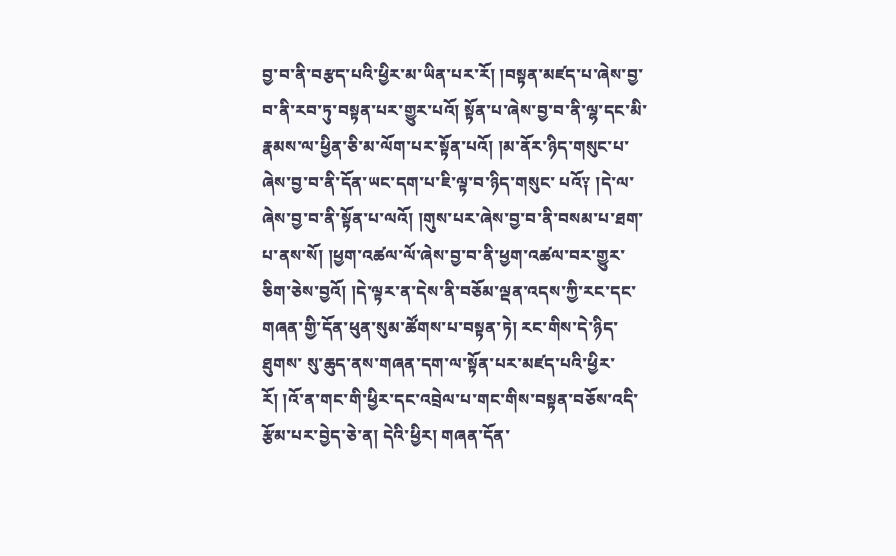བྱ་བ་ནི་བརྩད་པའི་ཕྱིར་མ་ཡིན་པར་རོ། །བསྟན་མཛད་པ་ཞེས་བྱ་བ་ནི་རབ་ཏུ་བསྟན་པར་གྱུར་པའོ། སྟོན་པ་ཞེས་བྱ་བ་ནི་ལྷ་དང་མི་རྣམས་ལ་ཕྱིན་ཅི་མ་ལོག་པར་སྟོན་པའོ། །མ་ནོར་ཉིད་གསུང་པ་ཞེས་བྱ་བ་ནི་དོན་ཡང་དག་པ་ཇི་ལྟ་བ་ཉིད་གསུང་ པའོ༑ །དེ་ལ་ཞེས་བྱ་བ་ནི་སྟོན་པ་ལའོ། །གུས་པར་ཞེས་བྱ་བ་ནི་བསམ་པ་ཐག་པ་ནས་སོ། །ཕྱག་འཚལ་ལོ་ཞེས་བྱ་བ་ནི་ཕྱག་འཚལ་བར་གྱུར་ཅིག་ཅེས་བྱའོ། །དེ་ལྟར་ན་དེས་ནི་བཅོམ་ལྡན་འདས་ཀྱི་རང་དང་གཞན་གྱི་དོན་ཕུན་སུམ་ཚོགས་པ་བསྟན་ཏེ། རང་གིས་དེ་ཉིད་ཐུགས་ སུ་ཆུད་ནས་གཞན་དག་ལ་སྟོན་པར་མཛད་པའི་ཕྱིར་རོ། །འོ་ན་གང་གི་ཕྱིར་དང་འབྲེལ་པ་གང་གིས་བསྟན་བཅོས་འདི་རྩོམ་པར་བྱེད་ཅེ་ན། དེའི་ཕྱིར། གཞན་དོན་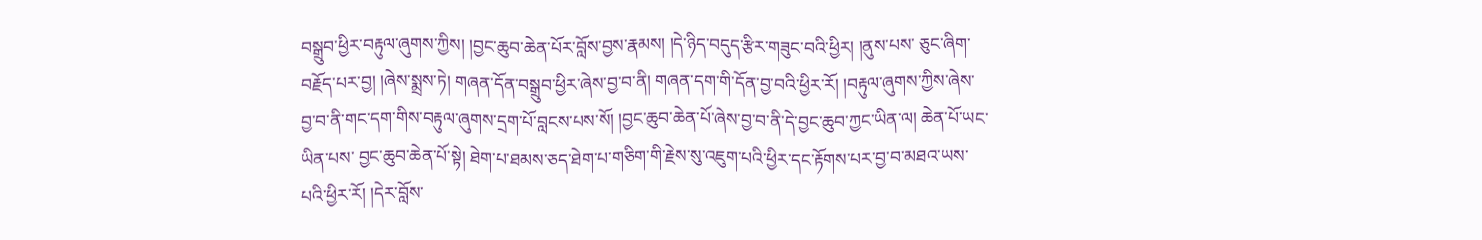བསྒྲུབ་ཕྱིར་བརྟུལ་ཞུགས་ཀྱིས། །བྱང་ཆུབ་ཆེན་པོར་བློས་བྱས་རྣམས། །དེ་ཉིད་བདུད་རྩིར་གཟུང་བའི་ཕྱིར། །ནུས་པས་ ཅུང་ཞིག་བརྗོད་པར་བྱ། །ཞེས་སྨྲས་ཏེ། གཞན་དོན་བསྒྲུབ་ཕྱིར་ཞེས་བྱ་བ་ནི། གཞན་དག་གི་དོན་བྱ་བའི་ཕྱིར་རོ། །བརྟུལ་ཞུགས་ཀྱིས་ཞེས་བྱ་བ་ནི་གང་དག་གིས་བརྟུལ་ཞུགས་དྲག་པོ་བླངས་པས་སོ། །བྱང་ཆུབ་ཆེན་པོ་ཞེས་བྱ་བ་ནི་དེ་བྱང་ཆུབ་ཀྱང་ཡིན་ལ། ཆེན་པོ་ཡང་ཡིན་པས་ བྱང་ཆུབ་ཆེན་པོ་སྟེ། ཐེག་པ་ཐམས་ཅད་ཐེག་པ་གཅིག་གི་རྗེས་སུ་འཇུག་པའི་ཕྱིར་དང་རྟོགས་པར་བྱ་བ་མཐའ་ཡས་པའི་ཕྱིར་རོ། །དེར་བློས་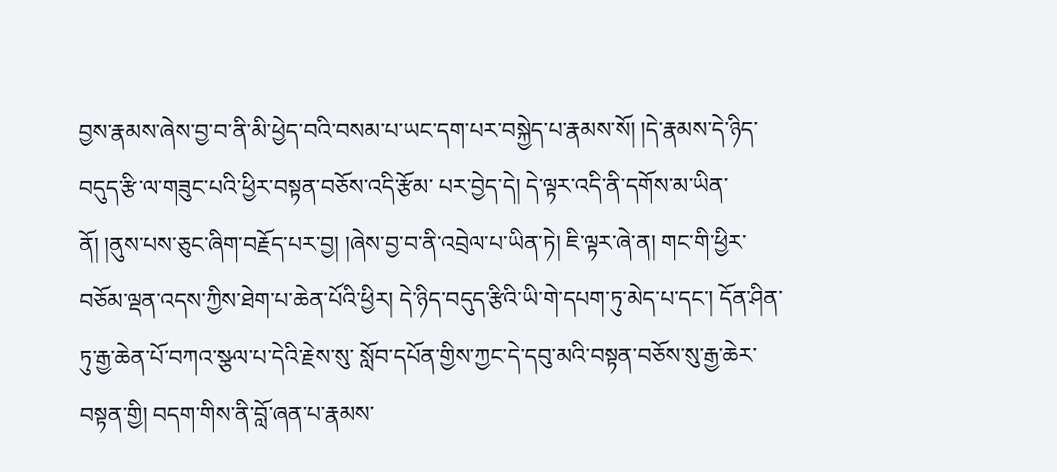བྱས་རྣམས་ཞེས་བྱ་བ་ནི་མི་ཕྱེད་བའི་བསམ་པ་ཡང་དག་པར་བསྐྱེད་པ་རྣམས་སོ། །དེ་རྣམས་དེ་ཉིད་བདུད་རྩི་ལ་གཟུང་པའི་ཕྱིར་བསྟན་བཅོས་འདི་རྩོམ་ པར་བྱེད་དེ། དེ་ལྟར་འདི་ནི་དགོས་མ་ཡིན་ནོ། །ནུས་པས་ཅུང་ཞིག་བརྗོད་པར་བྱ། །ཞེས་བྱ་བ་ནི་འབྲེལ་པ་ཡིན་ཏེ། ཇི་ལྟར་ཞེ་ན། གང་གི་ཕྱིར་བཅོམ་ལྡན་འདས་ཀྱིས་ཐེག་པ་ཆེན་པོའི་ཕྱིར། དེ་ཉིད་བདུད་རྩིའི་ཡི་གེ་དཔག་ཏུ་མེད་པ་དང་། དོན་ཤིན་ཏུ་རྒྱ་ཆེན་པོ་བཀའ་སྩལ་པ་དེའི་རྗེས་སུ་ སློབ་དཔོན་གྱིས་ཀྱང་དེ་དབུ་མའི་བསྟན་བཅོས་སུ་རྒྱ་ཆེར་བསྟན་གྱི། བདག་གིས་ནི་བློ་ཞན་པ་རྣམས་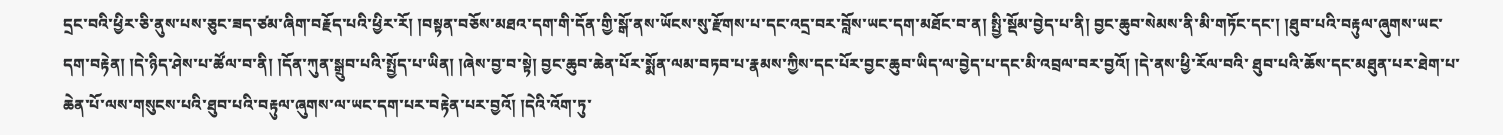དྲང་བའི་ཕྱིར་ཅི་ནུས་པས་ཅུང་ཟད་ཙམ་ཞིག་བརྗོད་པའི་ཕྱིར་རོ། །བསྟན་བཅོས་མཐའ་དག་གི་དོན་གྱི་སྒོ་ནས་ཡོངས་སུ་རྫོགས་པ་དང་འདྲ་བར་བློས་ཡང་དག་མཐོང་བ་ན། སྤྱི་སྡོམ་བྱེད་པ་ནི། བྱང་ཆུབ་སེམས་ནི་མི་གཏོང་དང་། །ཐུབ་པའི་བརྟུལ་ཞུགས་ཡང་དག་བརྟེན། །དེ་ཉིད་ཤེས་པ་ཚོལ་བ་ནི། །དོན་ཀུན་སྒྲུབ་པའི་སྤྱོད་པ་ཡིན། །ཞེས་བྱ་བ་སྟེ། བྱང་ཆུབ་ཆེན་པོར་སྨོན་ལམ་བཏབ་པ་རྣམས་ཀྱིས་དང་པོར་བྱང་ཆུབ་ཡིད་ལ་བྱེད་པ་དང་མི་འབྲལ་བར་བྱའོ། །དེ་ནས་ཕྱི་རོལ་བའི་ ཐུབ་པའི་ཆོས་དང་མཐུན་པར་ཐེག་པ་ཆེན་པོ་ལས་གསུངས་པའི་ཐུབ་པའི་བརྟུལ་ཞུགས་ལ་ཡང་དག་པར་བརྟེན་པར་བྱའོ། །དེའི་འོག་ཏུ་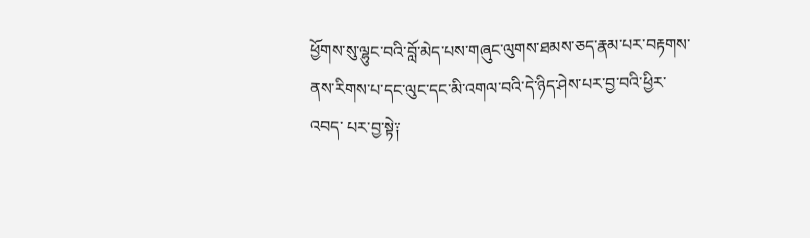ཕྱོགས་སུ་ལྷུང་བའི་བློ་མེད་པས་གཞུང་ལུགས་ཐམས་ཅད་རྣམ་པར་བརྟགས་ནས་རིགས་པ་དང་ལུང་དང་མི་འགལ་བའི་དེ་ཉིད་ཤེས་པར་བྱ་བའི་ཕྱིར་འབད་ པར་བྱ་སྟེ༑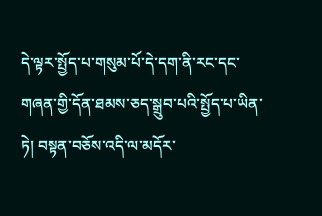དེ་ལྟར་སྤྱོད་པ་གསུམ་པོ་དེ་དག་ནི་རང་དང་གཞན་གྱི་དོན་ཐམས་ཅད་སྒྲུབ་པའི་སྤྱོད་པ་ཡིན་ཏེ། བསྟན་བཅོས་འདི་ལ་མདོར་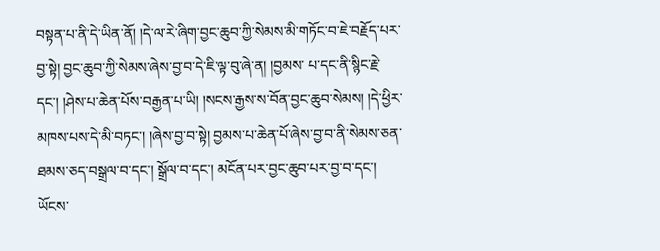བསྟན་པ་ནི་དེ་ཡིན་ནོ། །དེ་ལ་རེ་ཞིག་བྱང་ཆུབ་ཀྱི་སེམས་མི་གཏོང་བ་ཇེ་བརྗོད་པར་བྱ་སྟེ། བྱང་ཆུབ་ཀྱི་སེམས་ཞེས་བྱ་བ་དེ་ཇི་ལྟ་བུ་ཞེ་ན། །བྱམས་ པ་དང་ནི་སྙིང་རྗེ་དང་། །ཤེས་པ་ཆེན་པོས་བརྒྱན་པ་ཡི། །སངས་རྒྱས་ས་བོན་བྱང་ཆུབ་སེམས། །དེ་ཕྱིར་མཁས་པས་དེ་མི་བཏང་། །ཞེས་བྱ་བ་སྟེ། བྱམས་པ་ཆེན་པོ་ཞེས་བྱ་བ་ནི་སེམས་ཅན་ཐམས་ཅད་བསྒྲལ་བ་དང་། སྒྲོལ་བ་དང་། མངོན་པར་བྱང་ཆུབ་པར་བྱ་བ་དང་། ཡོངས་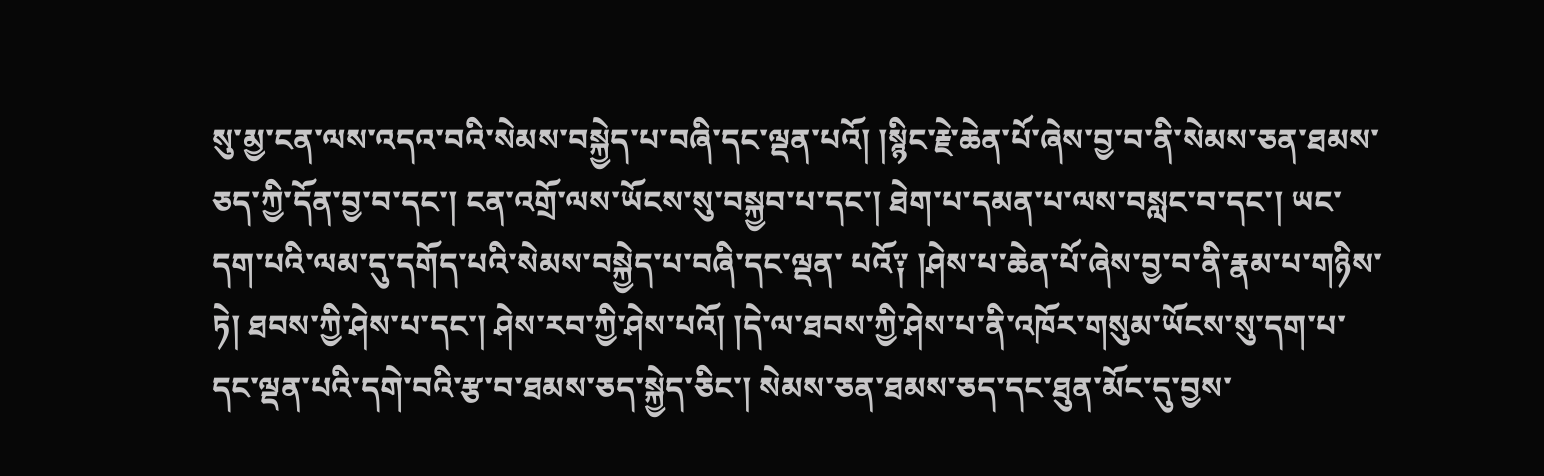སུ་མྱ་ངན་ལས་འདའ་བའི་སེམས་བསྐྱེད་པ་བཞི་དང་ལྡན་པའོ། །སྙིང་རྗེ་ཆེན་པོ་ཞེས་བྱ་བ་ནི་སེམས་ཅན་ཐམས་ཅད་ཀྱི་དོན་བྱ་བ་དང་། ངན་འགྲོ་ལས་ཡོངས་སུ་བསྐྱབ་པ་དང་། ཐེག་པ་དམན་པ་ལས་བསླང་བ་དང་། ཡང་དག་པའི་ལམ་དུ་དགོད་པའི་སེམས་བསྐྱེད་པ་བཞི་དང་ལྡན་ པའོ༑ །ཤེས་པ་ཆེན་པོ་ཞེས་བྱ་བ་ནི་རྣམ་པ་གཉིས་ཏེ། ཐབས་ཀྱི་ཤེས་པ་དང་། ཤེས་རབ་ཀྱི་ཤེས་པའོ། །དེ་ལ་ཐབས་ཀྱི་ཤེས་པ་ནི་འཁོར་གསུམ་ཡོངས་སུ་དག་པ་དང་ལྡན་པའི་དགེ་བའི་རྩ་བ་ཐམས་ཅད་སྐྱེད་ཅིང་། སེམས་ཅན་ཐམས་ཅད་དང་ཐུན་མོང་དུ་བྱས་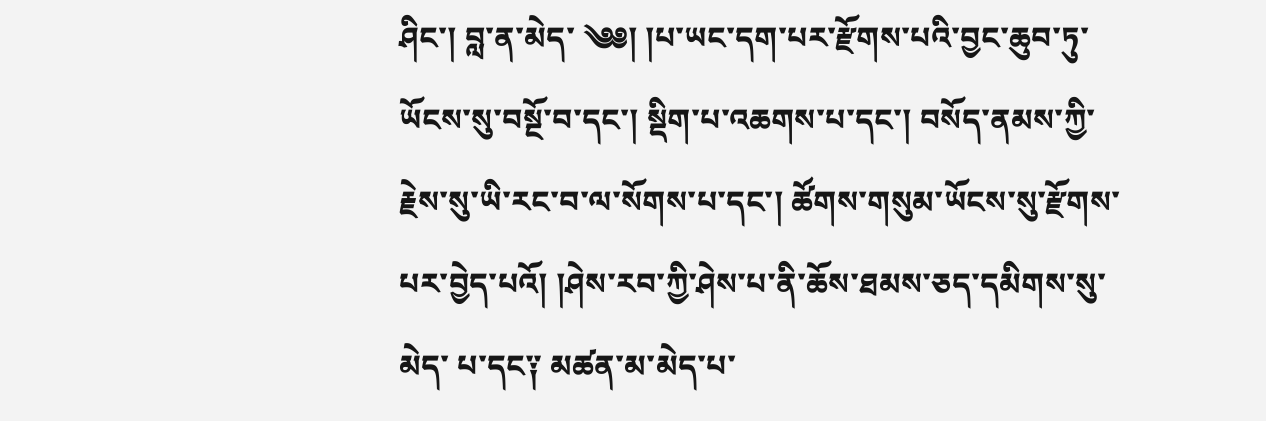ཤིང་། བླ་ན་མེད་ ༄༅། །པ་ཡང་དག་པར་རྫོགས་པའི་བྱང་ཆུབ་ཏུ་ཡོངས་སུ་བསྔོ་བ་དང་། སྡིག་པ་འཆགས་པ་དང་། བསོད་ནམས་ཀྱི་རྗེས་སུ་ཡི་རང་བ་ལ་སོགས་པ་དང་། ཚོགས་གསུམ་ཡོངས་སུ་རྫོགས་པར་བྱེད་པའོ། །ཤེས་རབ་ཀྱི་ཤེས་པ་ནི་ཆོས་ཐམས་ཅད་དམིགས་སུ་མེད་ པ་དང༑ མཚན་མ་མེད་པ་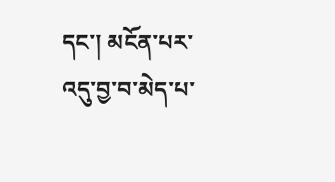དང་། མངོན་པར་འདུ་བྱ་བ་མེད་པ་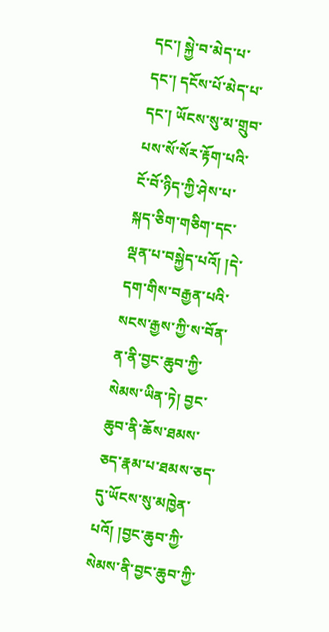དང་། སྐྱེ་བ་མེད་པ་དང་། དངོས་པོ་མེད་པ་དང་། ཡོངས་སུ་མ་གྲུབ་པས་སོ་སོར་རྟོག་པའི་ངོ་བོ་ཉིད་ཀྱི་ཤེས་པ་སྐད་ཅིག་གཅིག་དང་ལྡན་པ་བསྐྱེད་པའོ། །དེ་དག་གིས་བརྒྱན་པའི་སངས་རྒྱས་ཀྱི་ས་བོན་ན་ནི་བྱང་ཆུབ་ཀྱི་ སེམས་ཡིན་ཏེ། བྱང་ཆུབ་ནི་ཆོས་ཐམས་ཅད་རྣམ་པ་ཐམས་ཅད་དུ་ཡོངས་སུ་མཁྱེན་པའོ། །བྱང་ཆུབ་ཀྱི་སེམས་ནི་བྱང་ཆུབ་ཀྱི་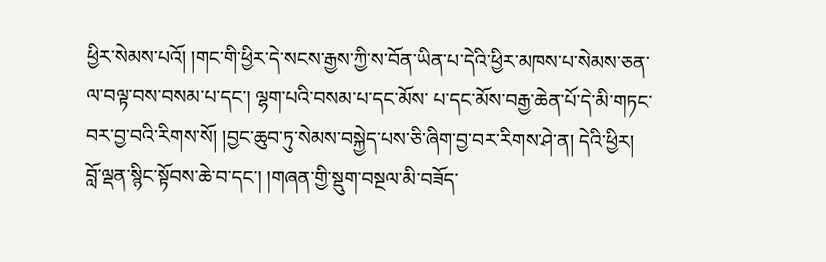ཕྱིར་སེམས་པའོ། །གང་གི་ཕྱིར་དེ་སངས་རྒྱས་ཀྱི་ས་བོན་ཡིན་པ་དེའི་ཕྱིར་མཁས་པ་སེམས་ཅན་ལ་བལྟ་བས་བསམ་པ་དང་། ལྷག་པའི་བསམ་པ་དང་མོས་ པ་དང་མོས་བརྒྱ་ཆེན་པོ་དེ་མི་གཏང་བར་བྱ་བའི་རིགས་སོ། །བྱང་ཆུབ་ཏུ་སེམས་བསྐྱེད་པས་ཅི་ཞིག་བྱ་བར་རིགས་ཤེ་ན། དེའི་ཕྱིར། བློ་ལྡན་སྙིང་སྟོབས་ཆེ་བ་དང་། །གཞན་གྱི་སྡུག་བསྔལ་མི་བཟོད་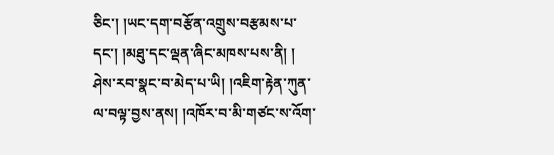ཅིང་། །ཡང་དག་བརྩོན་འགྲུས་བརྩམས་པ་དང་། །མཐུ་དང་ལྡན་ཞིང་མཁས་པས་ནི། ། ཤེས་རབ་སྣང་བ་མེད་པ་ཡི། །འཇིག་རྟེན་ཀུན་ལ་བལྟ་བྱས་ནས། །འཁོར་བ་མི་གཙང་ས་འོག་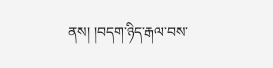ནས། །བདག་ཉིད་རྒལ་བས་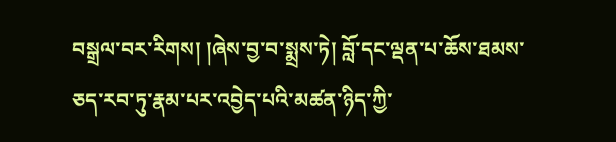བསྒྲལ་བར་རིགས། །ཞེས་བྱ་བ་སྨྲས་ཏེ། བློ་དང་ལྡན་པ་ཆོས་ཐམས་ཅད་རབ་ཏུ་རྣམ་པར་འབྱེད་པའི་མཚན་ཉིད་ཀྱི་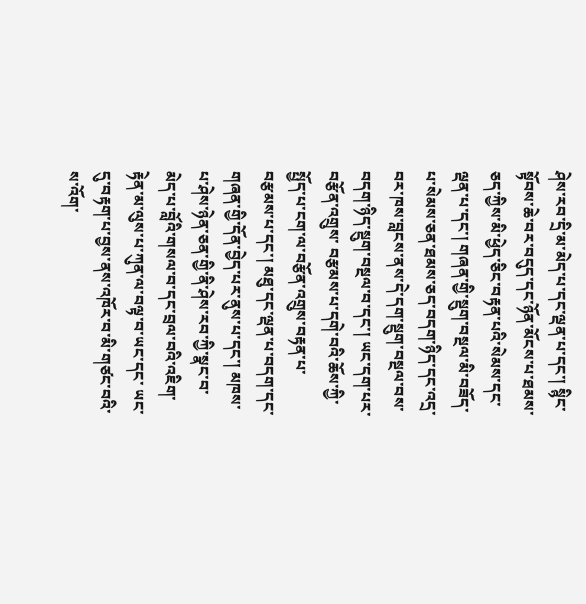ཤེས་རབ་དྲི་མ་མེད་པ་དང་ལྡན་པ་དང་། སྙིང་ སྟོབས་ཆེ་བར་བདུད་དང་ཉོན་མོངས་པ་ཐམས་ཅད་ཀྱིས་མི་ཕྱེད་ཅིང་བརྟན་པའི་སེམས་དང་ལྡན་པ་དང་། གཞན་གྱི་སྡུག་བསྔལ་མི་བཟོད་པ་སེམས་ཅན་ཐམས་ཅད་བདག་ཉིད་དང་འདྲ་བར་ཁས་བླངས་ནས་དེ་དག་སྡུག་བསྔལ་བས་བདག་ཉིད་སྡུག་བསྔལ་བ་དང་། ཡང་དག་པར་བརྩོན་འགྲུས་ བརྩམས་པ་དགེ་བའི་ཆོས་ཀྱི་སྤྱོད་པ་ངག་ལ་བརྩོན་འགྲུས་བརྟན་པ་བརྩམས་པ་དང་། མཐུ་དང་ལྡན་པ་བདག་དང་གཞན་གྱི་དོན་བྱེད་པར་ནུས་པ་དང་། མཁས་པ་ཤེས་ཉེན་ཅན་གྱི་ནི་ཤེས་རབ་ཀྱི་སྣང་བ་མེད་པ་བློའི་གསལ་བ་དང་བྲལ་བའི་འཇིག་རྟེན་མ་ལུས་པ་ཀུན་ལ་བལྟ་བ་ཡང་དང་ ཡང་དུ་བརྟག་པ་བྱས་ནས་འཁོར་བ་མི་གཙང་བའི་ས་འོག་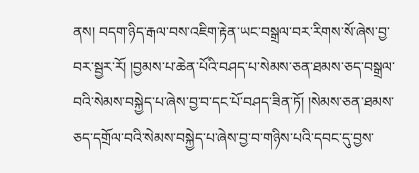ནས། བདག་ཉིད་རྒལ་བས་འཇིག་རྟེན་ཡང་བསྒྲལ་བར་རིགས་སོ་ཞེས་བྱ་བར་སྦྱར་རོ། །བྱམས་པ་ཆེན་པོའི་བཤད་པ་སེམས་ཅན་ཐམས་ཅད་བསྒྲལ་བའི་སེམས་བསྐྱེད་པ་ཞེས་བྱ་བ་དང་པོ་བཤད་ཟིན་ཏོ། །སེམས་ཅན་ཐམས་ ཅད་དགྲོལ་བའི་སེམས་བསྐྱེད་པ་ཞེས་བྱ་བ་གཉིས་པའི་དབང་དུ་བྱས་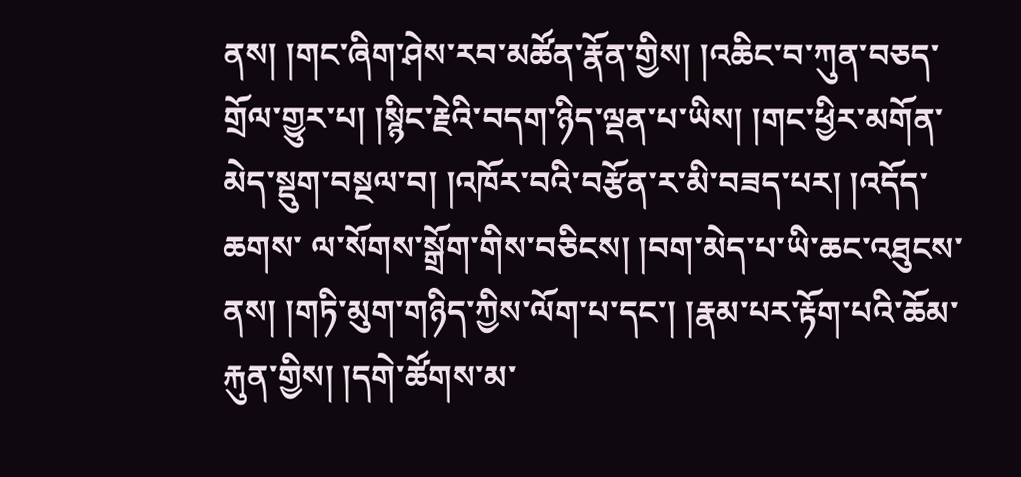ནས། །གང་ཞིག་ཤེས་རབ་མཚོན་རྣོན་གྱིས། །འཆིང་བ་ཀུན་བཅད་གྲོལ་གྱུར་པ། །སྙིང་རྗེའི་བདག་ཉིད་ལྡན་པ་ཡིས། །གང་ཕྱིར་མགོན་མེད་སྡུག་བསྔལ་བ། །འཁོར་བའི་བརྩོན་ར་མི་བཟད་པར། །འདོད་ཆགས་ ལ་སོགས་སྒྲོག་གིས་བཅིངས། །བག་མེད་པ་ཡི་ཆང་འཐུངས་ནས། །གཏི་མུག་གཉིད་ཀྱིས་ལོག་པ་དང་། །རྣམ་པར་རྟོག་པའི་ཆོམ་རྐུན་གྱིས། །དགེ་ཚོགས་མ་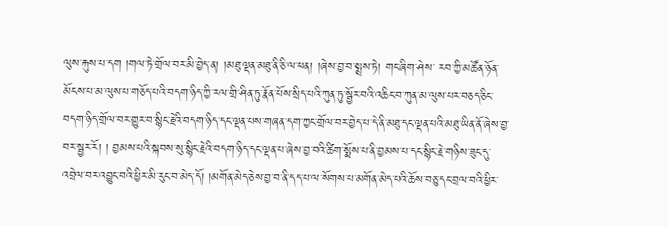ལུས་རྐུས་པ་དག །གལ་ཏེ་གྲོལ་བར་མི་བྱེད་ན། །མཐུ་ལྡན་མཐུ་ནི་ཅི་ལ་ཕན། །ཞེས་བྱ་བ་སྨྲས་ཏེ། གང་ཞིག་ཤེས་ རབ་ཀྱི་མཚོན་ཉོན་མོངས་པ་མ་ལུས་པ་གཅོད་པའི་བདག་ཉིད་ཀྱི་རལ་གྲི་ཤིན་ཏུ་རྣོན་པོས་སྲིད་པའི་ཀུན་ཏུ་སྦྱོར་བའི་འཆིང་བ་ཀུན་མ་ལུས་པར་བཅད་ཅིང་བདག་ཉིད་གྲོལ་བར་གྱུར་བ་སྙིང་རྗེའི་བདག་ཉིད་དང་ལྡན་པས་གཞན་དག་ཀྱང་གྲོལ་བར་བྱེད་པ་དེ་ནི་མཐུ་དང་ལྡན་པའི་མཐུ་ཡིན་ནོ་ཞེས་བྱ་བར་སྦྱར་རོ། ། བྱམས་པའི་སྐབས་སུ་སྙིང་རྗེའི་བདག་ཉིད་དང་ལྡན་པ་ཞེས་བྱ་བའི་ཚིག་སྨོས་པ་ནི་བྱམས་པ་དང་སྙིང་རྗེ་གཉིས་ཟུང་དུ་འབྲེལ་བར་འབྱུང་བའི་ཕྱིར་མི་རུང་བ་མེད་དོ། །མགོན་མེད་ཅེས་བྱ་བ་ནི་དད་པ་ལ་སོགས་པ་མགོན་མེད་པའི་ཆོས་བཅུ་དང་བྲལ་བའི་ཕྱིར་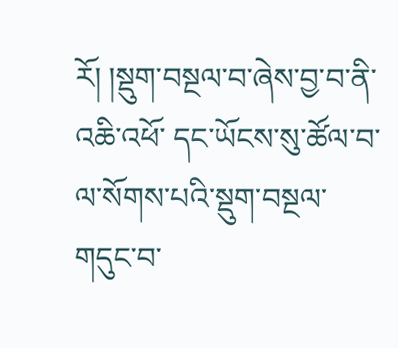རོ། །སྡུག་བསྔལ་བ་ཞེས་བྱ་བ་ནི་འཆི་འཕོ་ དང་ཡོངས་སུ་ཚོལ་བ་ལ་སོགས་པའི་སྡུག་བསྔལ་གདུང་བ་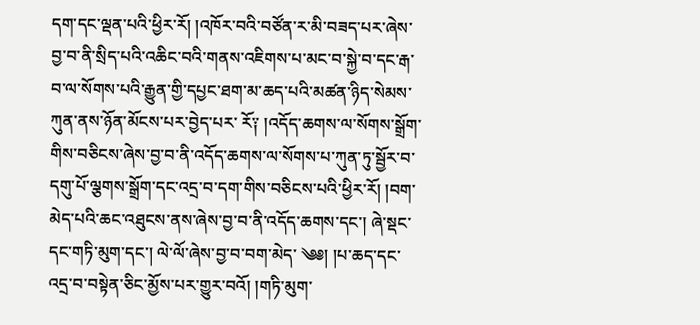དག་དང་ལྡན་པའི་ཕྱིར་རོ། །འཁོར་བའི་བཙོན་ར་མི་བཟད་པར་ཞེས་བྱ་བ་ནི་སྲིད་པའི་འཆིང་བའི་གནས་འཇིགས་པ་མང་བ་སྐྱེ་བ་དང་རྒ་བ་ལ་སོགས་པའི་རྒྱུན་གྱི་དཔྱང་ཐག་མ་ཆད་པའི་མཚན་ཉིད་སེམས་ཀུན་ནས་ཉོན་མོངས་པར་བྱེད་པར་ རོ༑ །འདོད་ཆགས་ལ་སོགས་སྒྲོག་གིས་བཅིངས་ཞེས་བྱ་བ་ནི་འདོད་ཆགས་ལ་སོགས་པ་ཀུན་ཏུ་སྦྱོར་བ་དགུ་པོ་ལྕགས་སྒྲོག་དང་འདྲ་བ་དག་གིས་བཅིངས་པའི་ཕྱིར་རོ། །བག་མེད་པའི་ཆང་འཐུངས་ནས་ཞེས་བྱ་བ་ནི་འདོད་ཆགས་དང་། ཞེ་སྡང་དང་གཏི་མུག་དང་། ལེ་ལོ་ཞེས་བྱ་བ་བག་མེད་ ༄༅། །པ་ཆད་དང་འདྲ་བ་བསྟེན་ཅིང་མྱོས་པར་གྱུར་བའོ། །གཏི་མུག་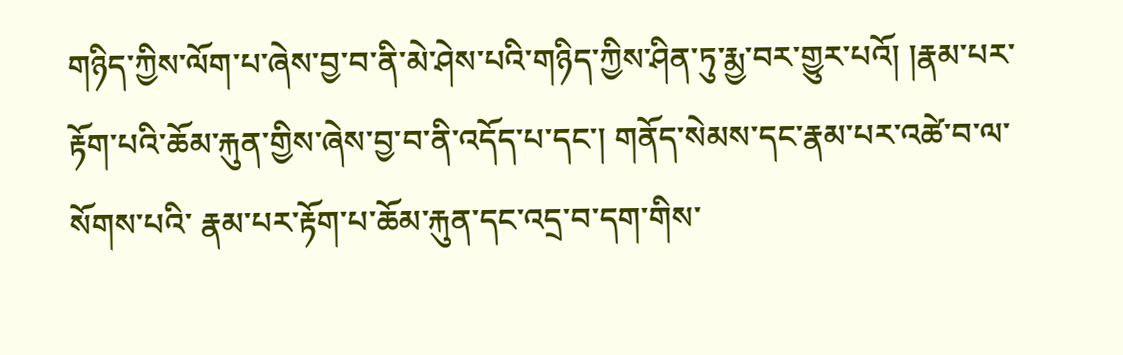གཉིད་ཀྱིས་ལོག་པ་ཞེས་བྱ་བ་ནི་མེ་ཤེས་པའི་གཉིད་ཀྱིས་ཤིན་ཏུ་རྨྱ་བར་གྱུར་པའོ། །རྣམ་པར་རྟོག་པའི་ཆོམ་རྐུན་གྱིས་ཞེས་བྱ་བ་ནི་འདོད་པ་དང་། གནོད་སེམས་དང་རྣམ་པར་འཚེ་བ་ལ་སོགས་པའི་ རྣམ་པར་རྟོག་པ་ཆོམ་རྐུན་དང་འདྲ་བ་དག་གིས་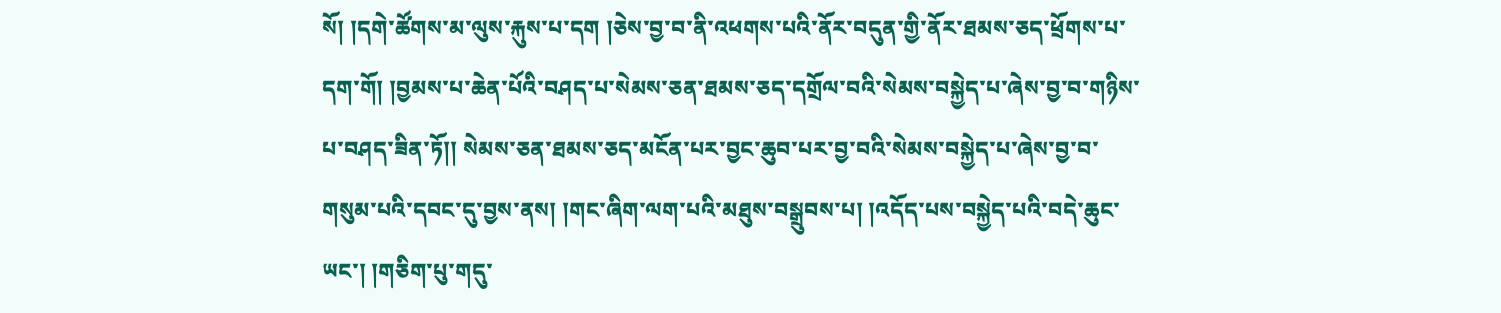སོ། །དགེ་ཚོགས་མ་ལུས་རྐུས་པ་དག །ཅེས་བྱ་བ་ནི་འཕགས་པའི་ནོར་བདུན་གྱི་ནོར་ཐམས་ཅད་ཕྲོགས་པ་དག་གོ། །བྱམས་པ་ཆེན་པོའི་བཤད་པ་སེམས་ཅན་ཐམས་ཅད་དགྲོལ་བའི་སེམས་བསྐྱེད་པ་ཞེས་བྱ་བ་གཉིས་པ་བཤད་ཟིན་ཏོ།། སེམས་ཅན་ཐམས་ཅད་མངོན་པར་བྱང་ཆུབ་པར་བྱ་བའི་སེམས་བསྐྱེད་པ་ཞེས་བྱ་བ་གསུམ་པའི་དབང་དུ་བྱས་ནས། །གང་ཞིག་ལག་པའི་མཐུས་བསྒྲུབས་པ། །འདོད་པས་བསྐྱེད་པའི་བདེ་ཆུང་ཡང་། །གཅིག་པུ་གདུ་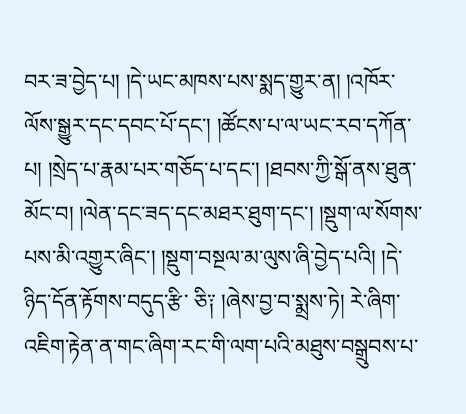བར་ཟ་བྱེད་པ། །དེ་ཡང་མཁས་པས་སྨད་གྱུར་ན། །འཁོར་ ལོས་སྒྱུར་དང་དབང་པོ་དང་། །ཚོངས་པ་ལ་ཡང་རབ་དཀོན་པ། །སྲེད་པ་རྣམ་པར་གཅོད་པ་དང་། །ཐབས་ཀྱི་སྒོ་ནས་ཐུན་མོང་བ། །ལེན་དང་ཟད་དང་མཐར་ཐུག་དང་། །སྡུག་ལ་སོགས་པས་མི་འགྱུར་ཞིང་། །སྡུག་བསྔལ་མ་ལུས་ཞི་བྱེད་པའི། །དེ་ཉིད་དོན་རྟོགས་བདུད་རྩི་ ཅི༑ །ཞེས་བྱ་བ་སྨྲས་ཏེ། རེ་ཞིག་འཇིག་རྟེན་ན་གང་ཞིག་རང་གི་ལག་པའི་མཐུས་བསྒྲུབས་པ་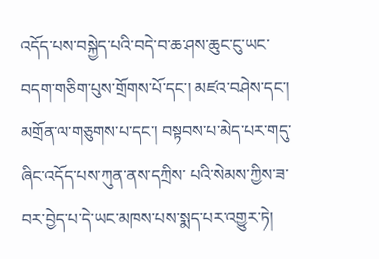འདོད་པས་བསྐྱེད་པའི་བདེ་བ་ཆ་ཤས་ཆུང་ངུ་ཡང་བདག་གཅིག་པུས་གྲོགས་པོ་དང་། མཛའ་བཤེས་དང་། མགྲོན་ལ་གཅུགས་པ་དང་། བསྟབས་པ་མེད་པར་གདུ་ཞིང་འདོད་པས་ཀུན་ནས་དཀྲིས་ པའི་སེམས་ཀྱིས་ཟ་བར་བྱེད་པ་དེ་ཡང་མཁས་པས་སྨད་པར་འགྱུར་ཏེ།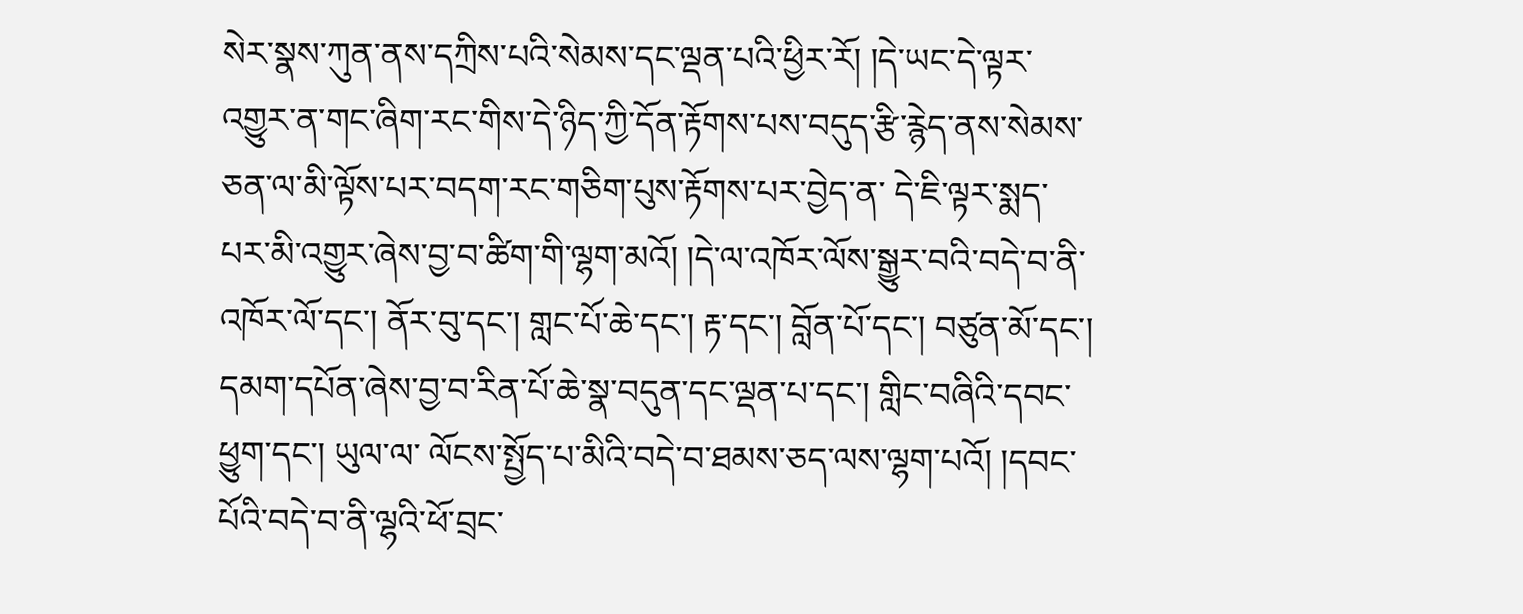སེར་སྣས་ཀུན་ནས་དཀྲིས་པའི་སེམས་དང་ལྡན་པའི་ཕྱིར་རོ། །དེ་ཡང་དེ་ལྟར་འགྱུར་ན་གང་ཞིག་རང་གིས་དེ་ཉིད་ཀྱི་དོན་རྟོགས་པས་བདུད་རྩི་རྙེད་ནས་སེམས་ཅན་ལ་མི་ལྟོས་པར་བདག་རང་གཅིག་པུས་རྟོགས་པར་བྱེད་ན་ དེ་ཇི་ལྟར་སྨད་པར་མི་འགྱུར་ཞེས་བྱ་བ་ཚིག་གི་ལྷག་མའོ། །དེ་ལ་འཁོར་ལོས་སྒྱུར་བའི་བདེ་བ་ནི་འཁོར་ལོ་དང་། ནོར་བུ་དང་། གླང་པོ་ཆེ་དང་། རྟ་དང་། བློན་པོ་དང་། བཙུན་མོ་དང་། དམག་དཔོན་ཞེས་བྱ་བ་རིན་པོ་ཆེ་སྣ་བདུན་དང་ལྡན་པ་དང་། གླིང་བཞིའི་དབང་ཕྱུག་དང་། ཡུལ་ལ་ ལོངས་སྤྱོད་པ་མིའི་བདེ་བ་ཐམས་ཅད་ལས་ལྷག་པའོ། །དབང་པོའི་བདེ་བ་ནི་ལྷའི་ཕོ་བྲང་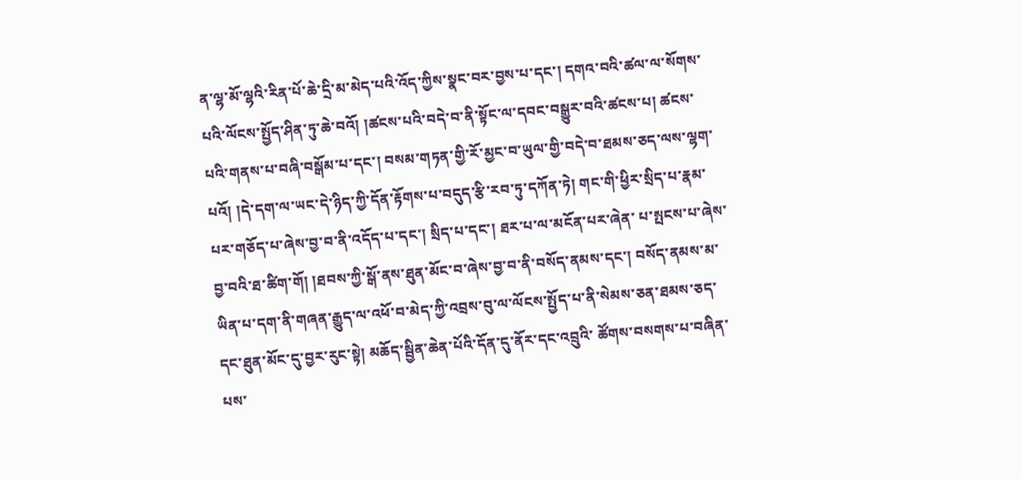ན་ལྷ་མོ་ལྷའི་རིན་པོ་ཆེ་དྲི་མ་མེད་པའི་འོད་ཀྱིས་སྣང་བར་བྱས་པ་དང་། དགའ་བའི་ཚལ་ལ་སོགས་པའི་ལོངས་སྤྱོད་ཤིན་ཏུ་ཆེ་བའོ། །ཚངས་པའི་བདེ་བ་ནི་སྟོང་ལ་དབང་བསྒྱུར་བའི་ཚངས་པ། ཚངས་ པའི་གནས་པ་བཞི་བསྒོམ་པ་དང་། བསམ་གཏན་གྱི་རོ་མྱང་བ་ཡུལ་གྱི་བདེ་བ་ཐམས་ཅད་ལས་ལྷག་པའོ། །དེ་དག་ལ་ཡང་དེ་ཉིད་ཀྱི་དོན་རྟོགས་པ་བདུད་རྩི་རབ་ཏུ་དཀོན་ཏེ། གང་གི་ཕྱིར་སྲིད་པ་རྣམ་པར་གཅོད་པ་ཞེས་བྱ་བ་ནི་འདོད་པ་དང་། སྲིད་པ་དང་། ཐར་པ་ལ་མངོན་པར་ཞེན་ པ་སྤངས་པ་ཞེས་བྱ་བའི་ཐ་ཚིག་གོ། །ཐབས་ཀྱི་སྒོ་ནས་ཐུན་མོང་བ་ཞེས་བྱ་བ་ནི་བསོད་ནམས་དང་། བསོད་ནམས་མ་ཡིན་པ་དག་ནི་གཞན་རྒྱུད་ལ་འཕོ་བ་མེད་ཀྱི་འབྲས་བུ་ལ་ལོངས་སྤྱོད་པ་ནི་སེམས་ཅན་ཐམས་ཅད་དང་ཐུན་མོང་དུ་བྱར་རུང་སྟེ། མཆོད་སྦྱིན་ཆེན་པོའི་དོན་དུ་ནོར་དང་འབྲུའི་ ཚོགས་བསགས་པ་བཞིན་པས་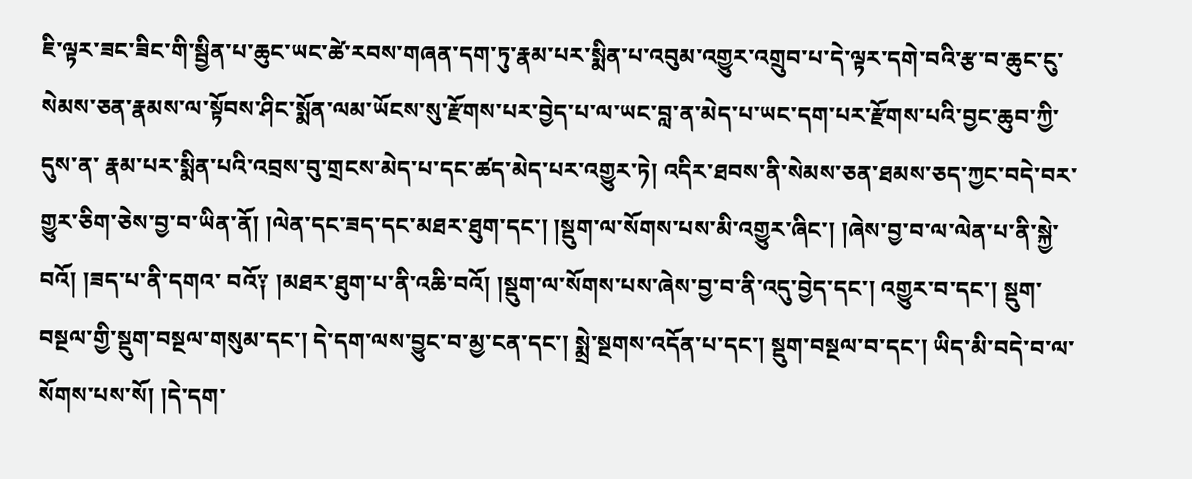ཇི་ལྟར་ཟང་ཟིང་གི་སྦྱིན་པ་ཆུང་ཡང་ཚེ་རབས་གཞན་དག་ཏུ་རྣམ་པར་སྨིན་པ་འབུམ་འགྱུར་འགྲུབ་པ་དེ་ལྟར་དགེ་བའི་རྩ་བ་ཆུང་ངུ་སེམས་ཅན་རྣམས་ལ་སྟོབས་ཤིང་སྨོན་ལམ་ཡོངས་སུ་རྫོགས་པར་བྱེད་པ་ལ་ཡང་བླ་ན་མེད་པ་ཡང་དག་པར་རྫོགས་པའི་བྱང་ཆུབ་ཀྱི་དུས་ན་ རྣམ་པར་སྨིན་པའི་འབྲས་བུ་གྲངས་མེད་པ་དང་ཚད་མེད་པར་འགྱུར་ཏེ། འདིར་ཐབས་ནི་སེམས་ཅན་ཐམས་ཅད་ཀྱང་བདེ་བར་གྱུར་ཅིག་ཅེས་བྱ་བ་ཡིན་ནོ། །ལེན་དང་ཟད་དང་མཐར་ཐུག་དང་། །སྡུག་ལ་སོགས་པས་མི་འགྱུར་ཞིང་། །ཞེས་བྱ་བ་ལ་ལེན་པ་ནི་སྐྱེ་བའོ། །ཟད་པ་ནི་དགའ་ བའོ༑ །མཐར་ཐུག་པ་ནི་འཆི་བའོ། །སྡུག་ལ་སོགས་པས་ཞེས་བྱ་བ་ནི་འདུ་བྱེད་དང་། འགྱུར་བ་དང་། སྡུག་བསྔལ་གྱི་སྡུག་བསྔལ་གསུམ་དང་། དེ་དག་ལས་བྱུང་བ་མྱ་ངན་དང་། སྨྲེ་སྔགས་འདོན་པ་དང་། སྡུག་བསྔལ་བ་དང་། ཡིད་མི་བདེ་བ་ལ་སོགས་པས་སོ། །དེ་དག་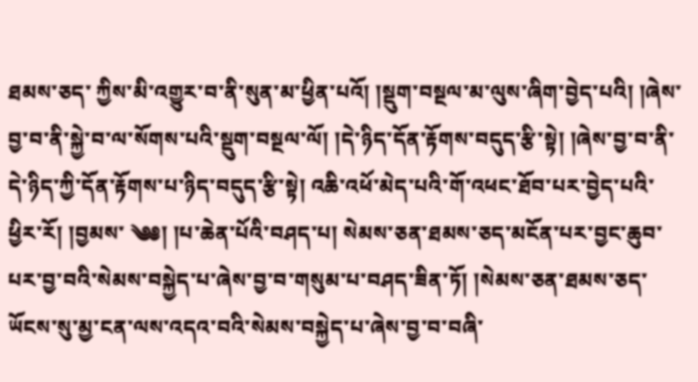ཐམས་ཅད་ ཀྱིས་མི་འགྱུར་བ་ནི་སུན་མ་ཕྱིན་པའོ། །སྡུག་བསྔལ་མ་ལུས་ཞིག་བྱེད་པའི། །ཞེས་བྱ་བ་ནི་སྐྱེ་བ་ལ་སོགས་པའི་སྡུག་བསྔལ་ལོ། །དེ་ཉིད་དོན་རྟོགས་བདུད་རྩི་སྟེ། །ཞེས་བྱ་བ་ནི་དེ་ཉིད་ཀྱི་དོན་རྟོགས་པ་ཉིད་བདུད་རྩི་སྟེ། འཆི་འཕོ་མེད་པའི་གོ་འཕང་ཐོབ་པར་བྱེད་པའི་ཕྱིར་རོ། །བྱམས་ ༄༅། །པ་ཆེན་པོའི་བཤད་པ། སེམས་ཅན་ཐམས་ཅད་མངོན་པར་བྱང་ཆུབ་པར་བྱ་བའི་སེམས་བསྐྱེད་པ་ཞེས་བྱ་བ་གསུམ་པ་བཤད་ཟིན་ཏོ། །སེམས་ཅན་ཐམས་ཅད་ཡོངས་སུ་མྱ་ངན་ལས་འདའ་བའི་སེམས་བསྐྱེད་པ་ཞེས་བྱ་བ་བཞི་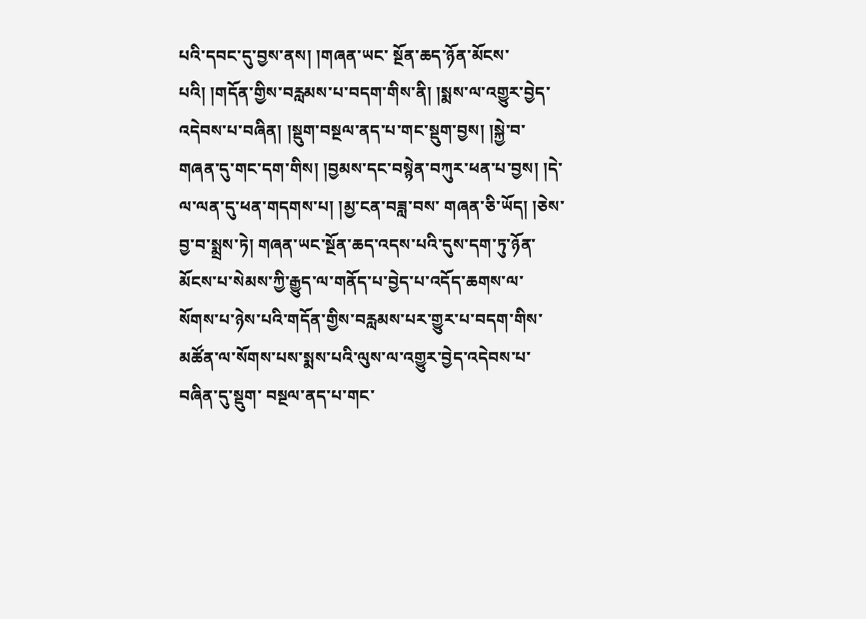པའི་དབང་དུ་བྱས་ནས། །གཞན་ཡང་ སྔོན་ཆད་ཉོན་མོངས་པའི། །གདོན་གྱིས་བརླམས་པ་བདག་གིས་ནི། །སྨས་ལ་འགྱུར་བྱེད་འདེབས་པ་བཞིན། །སྡུག་བསྔལ་ནད་པ་གང་སྡུག་བྱས། །སྐྱེ་བ་གཞན་དུ་གང་དག་གིས། །བྱམས་དང་བསྙེན་བཀུར་ཕན་པ་བྱས། །དེ་ལ་ལན་དུ་ཕན་གདགས་པ། །མྱ་ངན་བཟླ་བས་ གཞན་ཅི་ཡོད། །ཅེས་བྱ་བ་སྨྲས་ཏེ། གཞན་ཡང་སྔོན་ཆད་འདས་པའི་དུས་དག་ཏུ་ཉོན་མོངས་པ་སེམས་ཀྱི་རྒྱུད་ལ་གནོད་པ་བྱེད་པ་འདོད་ཆགས་ལ་སོགས་པ་ཉེས་པའི་གདོན་གྱིས་བརླམས་པར་གྱུར་པ་བདག་གིས་མཚོན་ལ་སོགས་པས་སྨས་པའི་ལུས་ལ་འགྱུར་བྱེད་འདེབས་པ་བཞིན་དུ་སྡུག་ བསྔལ་ནད་པ་གང་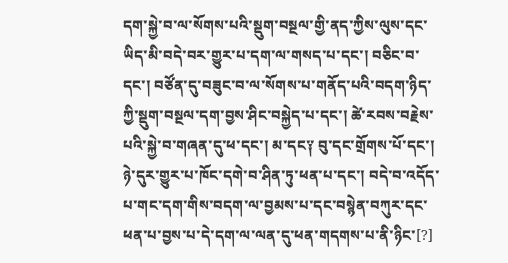དག་སྐྱེ་བ་ལ་སོགས་པའི་སྡུག་བསྔལ་གྱི་ནད་ཀྱིས་ལུས་དང་ཡིད་མི་བདེ་བར་གྱུར་པ་དག་ལ་གསད་པ་དང་། བཅིང་བ་དང་། བཙོན་དུ་བཟུང་བ་ལ་སོགས་པ་གནོད་པའི་བདག་ཉིད་ཀྱི་སྡུག་བསྔལ་དག་བྱས་ཤིང་བསྐྱེད་པ་དང་། ཚེ་རབས་བརྗེས་པའི་སྐྱེ་བ་གཞན་དུ་ཕ་དང་། མ་དང༑ བུ་དང་གྲོགས་པོ་དང་། ཉེ་དུར་གྱུར་པ་ཁོང་དགེ་བ་ཤིན་ཏུ་ཕན་པ་དང་། བདེ་བ་འདོད་པ་གང་དག་གིས་བདག་ལ་བྱམས་པ་དང་བསྙེན་བཀུར་དང་ཕན་པ་བྱས་པ་དེ་དག་ལ་ལན་དུ་ཕན་གདགས་པ་ནི་ཉིང་[?]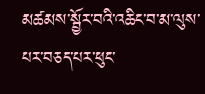མཚམས་སྦྱོར་བའི་འཆིང་བ་མ་ལུས་པར་བཅད་པར་ཕུང་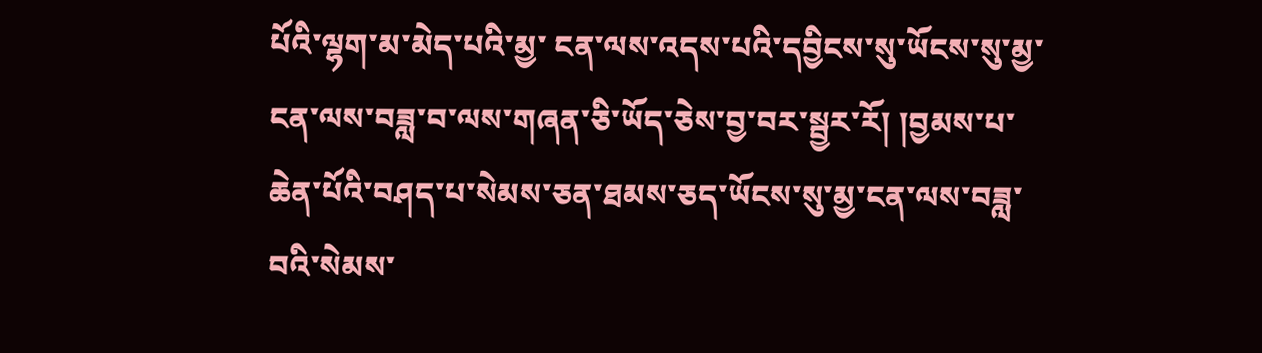པོའི་ལྷག་མ་མེད་པའི་མྱ་ ངན་ལས་འདས་པའི་དབྱིངས་སུ་ཡོངས་སུ་མྱ་ངན་ལས་བཟླ་བ་ལས་གཞན་ཅི་ཡོད་ཅེས་བྱ་བར་སྦྱར་རོ། །བྱམས་པ་ཆེན་པོའི་བཤད་པ་སེམས་ཅན་ཐམས་ཅད་ཡོངས་སུ་མྱ་ངན་ལས་བཟླ་བའི་སེམས་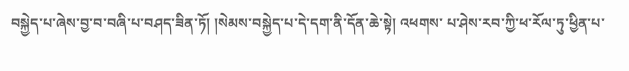བསྐྱེད་པ་ཞེས་བྱ་བ་བཞི་པ་བཤད་ཟིན་ཏོ། །སེམས་བསྐྱེད་པ་དེ་དག་ནི་དོན་ཆེ་སྟེ། འཕགས་ པ་ཤེས་རབ་ཀྱི་ཕ་རོལ་ཏུ་ཕྱིན་པ་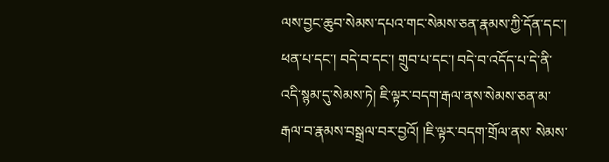ལས་བྱང་ཆུབ་སེམས་དཔའ་གང་སེམས་ཅན་རྣམས་ཀྱི་དོན་དང་། ཕན་པ་དང་། བདེ་བ་དང་། གྲུབ་པ་དང་། བདེ་བ་འདོད་པ་དེ་ནི་འདི་སྙམ་དུ་སེམས་ཏེ། ཇི་ལྟར་བདག་རྒལ་ནས་སེམས་ཅན་མ་རྒལ་བ་རྣམས་བསྒྲལ་བར་བྱའོ། །ཇི་ལྟར་བདག་གྲོལ་ནས་ སེམས་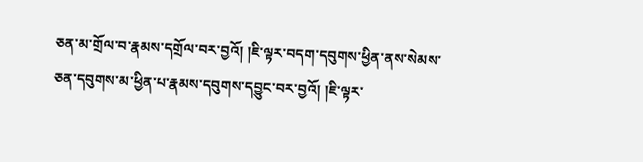ཅན་མ་གྲོལ་བ་རྣམས་དགྲོལ་བར་བྱའོ། །ཇི་ལྟར་བདག་དབུགས་ཕྱིན་ནས་སེམས་ཅན་དབུགས་མ་ཕྱིན་པ་རྣམས་དབུགས་དབྱུང་བར་བྱའོ། །ཇི་ལྟར་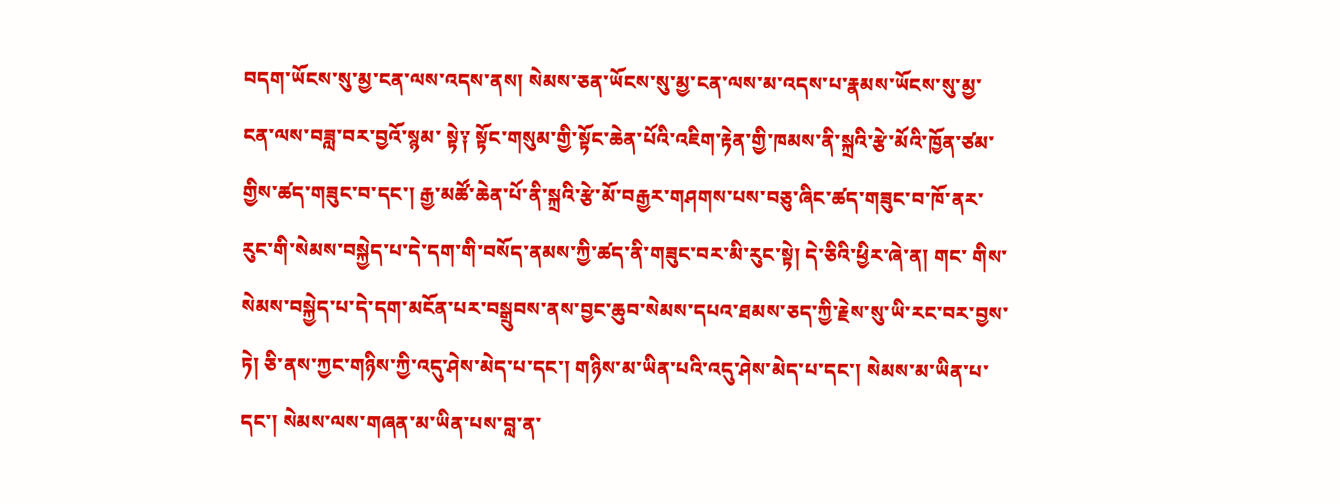བདག་ཡོངས་སུ་མྱ་ངན་ལས་འདས་ནས། སེམས་ཅན་ཡོངས་སུ་མྱ་ངན་ལས་མ་འདས་པ་རྣམས་ཡོངས་སུ་མྱ་ངན་ལས་བཟླ་བར་བྱའོ་སྙམ་ སྟེ༑ སྟོང་གསུམ་གྱི་སྟོང་ཆེན་པོའི་འཇིག་རྟེན་གྱི་ཁམས་ནི་སྐྲའི་རྩེ་མོའི་ཁྱོན་ཙམ་གྱིས་ཚད་གཟུང་བ་དང་། རྒྱ་མཚོ་ཆེན་པོ་ནི་སྐྲའི་རྩེ་མོ་བརྒྱར་གཤགས་པས་བཅུ་ཞིང་ཚད་གཟུང་བ་ཁོ་ནར་རུང་གི་སེམས་བསྐྱེད་པ་དེ་དག་གི་བསོད་ནམས་ཀྱི་ཚད་ནི་གཟུང་བར་མི་རུང་སྟེ། དེ་ཅིའི་ཕྱིར་ཞེ་ན། གང་ གིས་སེམས་བསྐྱེད་པ་དེ་དག་མངོན་པར་བསྒྲུབས་ནས་བྱང་ཆུབ་སེམས་དཔའ་ཐམས་ཅད་ཀྱི་རྗེས་སུ་ཡི་རང་བར་བྱས་ཏེ། ཅི་ནས་ཀྱང་གཉིས་ཀྱི་འདུ་ཤེས་མེད་པ་དང་། གཉིས་མ་ཡིན་པའི་འདུ་ཤེས་མེད་པ་དང་། སེམས་མ་ཡིན་པ་དང་། སེམས་ལས་གཞན་མ་ཡིན་པས་བླ་ན་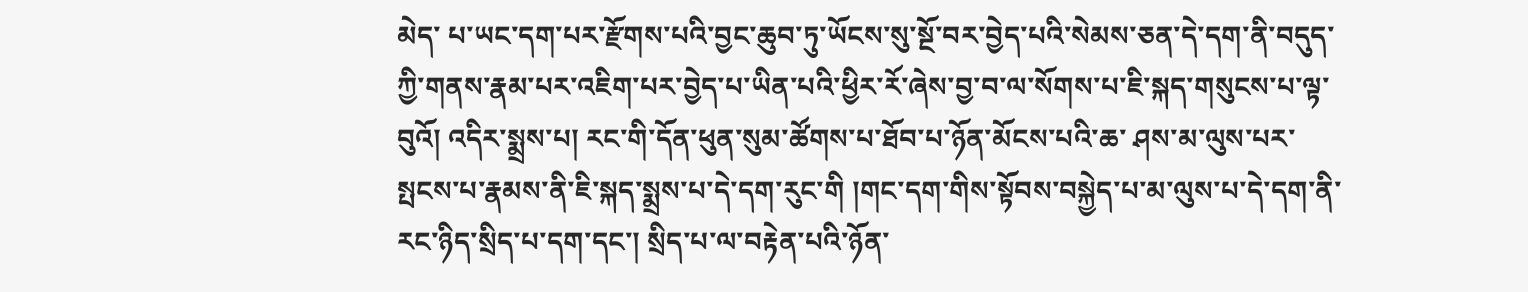མེད་ པ་ཡང་དག་པར་རྫོགས་པའི་བྱང་ཆུབ་ཏུ་ཡོངས་སུ་སྔོ་བར་བྱེད་པའི་སེམས་ཅན་དེ་དག་ནི་བདུད་ཀྱི་གནས་རྣམ་པར་འཇིག་པར་བྱེད་པ་ཡིན་པའི་ཕྱིར་རོ་ཞེས་བྱ་བ་ལ་སོགས་པ་ཇི་སྐད་གསུངས་པ་ལྟ་བུའོ། འདིར་སྨྲས་པ། རང་གི་དོན་ཕུན་སུམ་ཚོགས་པ་ཐོབ་པ་ཉོན་མོངས་པའི་ཆ་ ཤས་མ་ལུས་པར་སྤངས་པ་རྣམས་ནི་ཇི་སྐད་སྨྲས་པ་དེ་དག་རུང་གི །གང་དག་གིས་སྟོབས་བསྐྱེད་པ་མ་ལུས་པ་དེ་དག་ནི་རང་ཉིད་སྲིད་པ་དག་དང་། སྲིད་པ་ལ་བརྟེན་པའི་ཉོན་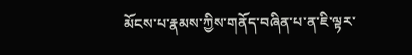མོངས་པ་རྣམས་ཀྱིས་གནོད་བཞིན་པ་ན་ཇི་ལྟར་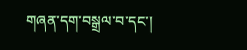གཞན་དག་བསྒྲལ་བ་དང་།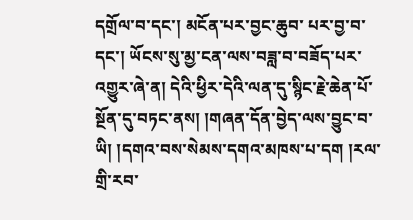དགྲོལ་བ་དང་། མངོན་པར་བྱང་ཆུབ་ པར་བྱ་བ་དང་། ཡོངས་སུ་མྱ་ངན་ལས་བཟླ་བ་བཟོད་པར་འགྱུར་ཞེ་ན། དེའི་ཕྱིར་དེའི་ལན་དུ་སྙིང་རྗེ་ཆེན་པོ་སྔོན་དུ་བཏང་ནས། །གཞན་དོན་བྱེད་ལས་བྱུང་བ་ཡི། །དགའ་བས་སེམས་དགའ་མཁས་པ་དག །རལ་གྲི་རབ་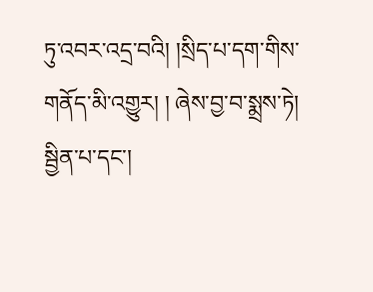ཏུ་འབར་འདྲ་བའི། །སྲིད་པ་དག་གིས་གནོད་མི་འགྱུར། ། ཞེས་བྱ་བ་སྨྲས་ཏེ། སྦྱིན་པ་དང་།